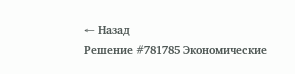← Назад
Решение #781785 Экономические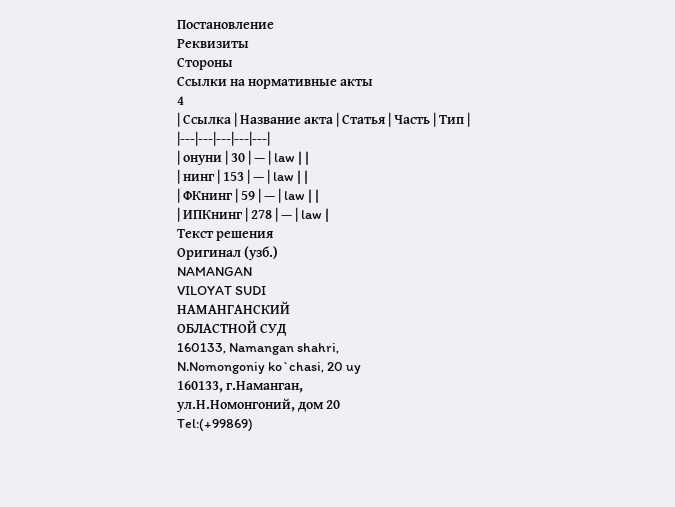Постановление
Реквизиты
Стороны
Ссылки на нормативные акты
4
| Ссылка | Название акта | Статья | Часть | Тип |
|---|---|---|---|---|
| онуни | 30 | — | law | |
| нинг | 153 | — | law | |
| ФКнинг | 59 | — | law | |
| ИПКнинг | 278 | — | law |
Текст решения
Оригинал (узб.)
NAMANGAN
VILOYAT SUDI
НАМАНГАНСКИЙ
ОБЛАСТНОЙ СУД
160133, Namangan shahri,
N.Nomongoniy ko`chasi, 20 uy
160133, г.Наманган,
ул.Н.Номонгоний, дом 20
Tel:(+99869)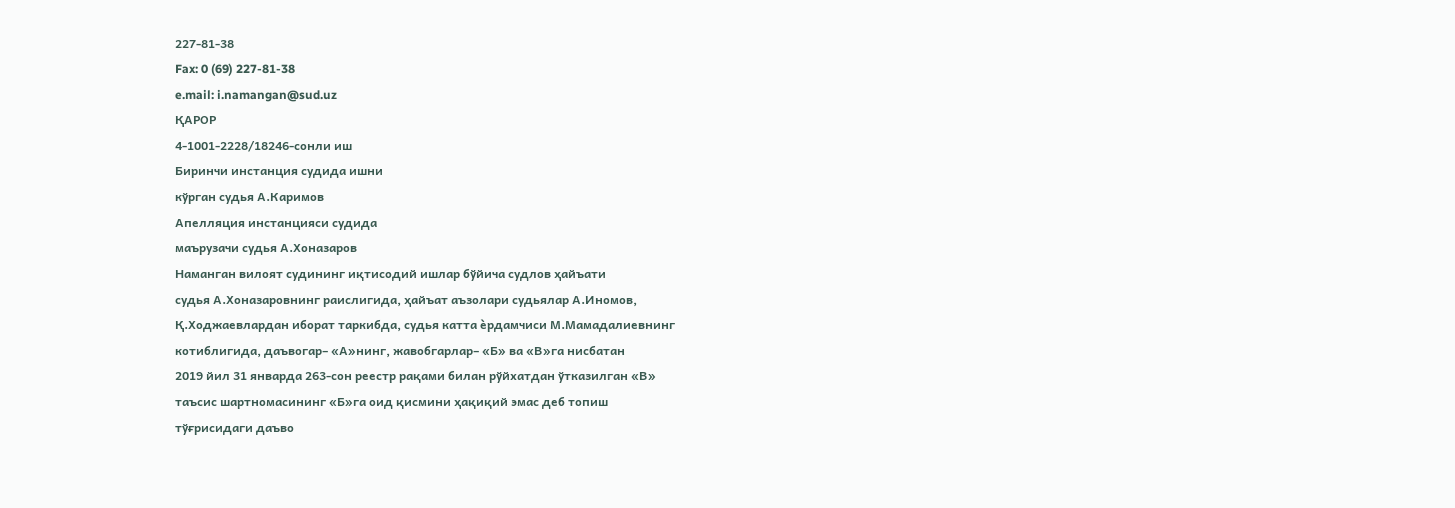227-81-38
Fax: 0 (69) 227-81-38
e.mail: i.namangan@sud.uz
ҚАРОР
4-1001-2228/18246-сонли иш
Биринчи инстанция судида ишни
кўрган судья А.Каримов
Апелляция инстанцияси судида
маърузачи судья А.Хоназаров
Наманган вилоят судининг иқтисодий ишлар бўйича судлов ҳайъати
судья А.Хоназаровнинг раислигида, ҳайъат аъзолари судьялар А.Иномов,
Қ.Ходжаевлардан иборат таркибда, судья катта ѐрдамчиси М.Мамадалиевнинг
котиблигида, даъвогар– «А»нинг, жавобгарлар– «Б» ва «В»га нисбатан
2019 йил 31 январда 263-сон реестр рақами билан рўйхатдан ўтказилган «В»
таъсис шартномасининг «Б»га оид қисмини ҳақиқий эмас деб топиш
тўғрисидаги даъво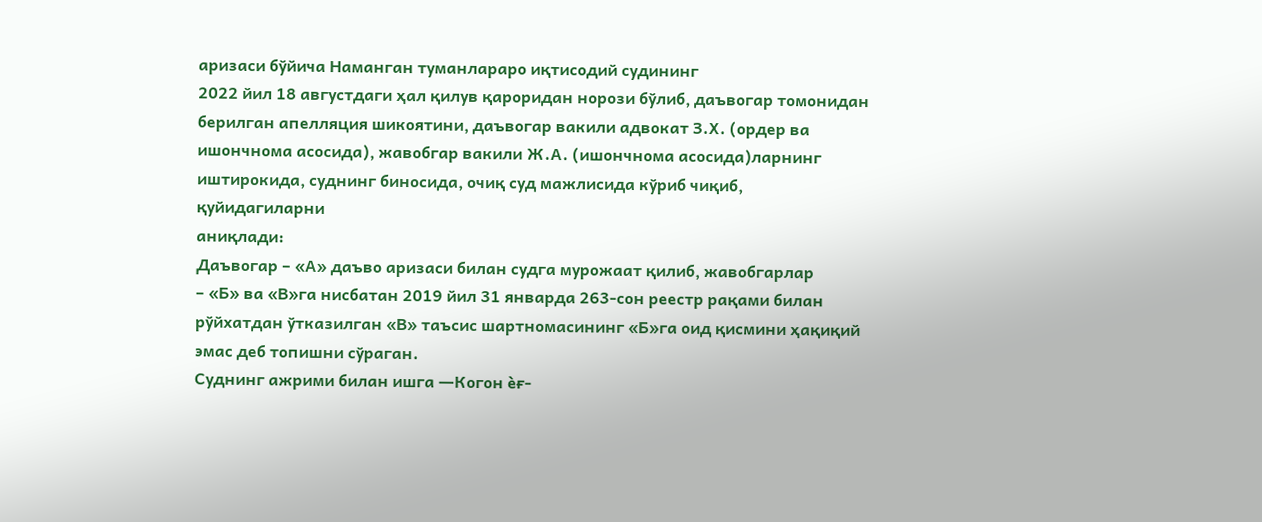аризаси бўйича Наманган туманлараро иқтисодий судининг
2022 йил 18 августдаги ҳал қилув қароридан норози бўлиб, даъвогар томонидан
берилган апелляция шикоятини, даъвогар вакили адвокат З.Х. (ордер ва
ишончнома асосида), жавобгар вакили Ж.А. (ишончнома асосида)ларнинг
иштирокида, суднинг биносида, очиқ суд мажлисида кўриб чиқиб,
қуйидагиларни
аниқлади:
Даъвогар – «А» даъво аризаси билан судга мурожаат қилиб, жавобгарлар
– «Б» ва «В»га нисбатан 2019 йил 31 январда 263-сон реестр рақами билан
рўйхатдан ўтказилган «В» таъсис шартномасининг «Б»га оид қисмини ҳақиқий
эмас деб топишни сўраган.
Суднинг ажрими билан ишга ―Когон ѐғ-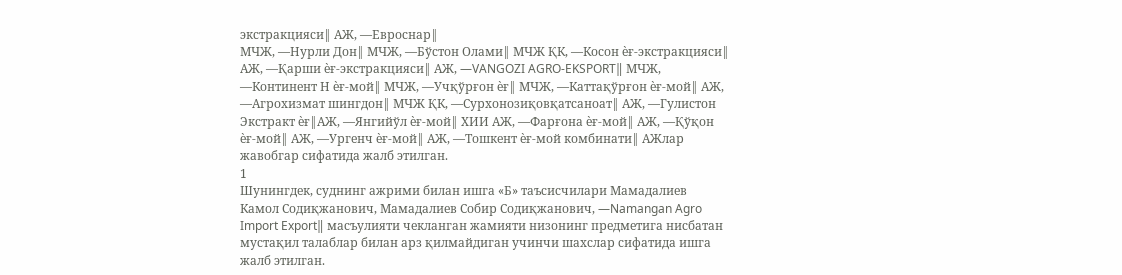экстракцияси‖ АЖ, ―Евроснар‖
МЧЖ, ―Нурли Дон‖ МЧЖ, ―Бўстон Олами‖ МЧЖ ҚК, ―Косон ѐғ-экстракцияси‖
АЖ, ―Қарши ѐғ-экстракцияси‖ АЖ, ―VANGOZI AGRO-EKSPORT‖ МЧЖ,
―Континент Н ѐғ-мой‖ МЧЖ, ―Учқўрғон ѐғ‖ МЧЖ, ―Каттақўрғон ѐғ-мой‖ АЖ,
―Агрохизмат шингдон‖ МЧЖ ҚК, ―Сурхонозиқовқатсаноат‖ АЖ, ―Гулистон
Экстракт ѐғ‖АЖ, ―Янгийўл ѐғ-мой‖ ХИИ АЖ, ―Фарғона ѐғ-мой‖ АЖ, ―Қўқон
ѐғ-мой‖ АЖ, ―Ургенч ѐғ-мой‖ АЖ, ―Тошкент ѐғ-мой комбинати‖ АЖлар
жавобгар сифатида жалб этилган.
1
Шунингдек, суднинг ажрими билан ишга «Б» таъсисчилари Мамадалиев
Камол Содиқжанович, Мамадалиев Собир Содиқжанович, ―Namangan Agro
Import Export‖ масъулияти чекланган жамияти низонинг предметига нисбатан
мустақил талаблар билан арз қилмайдиган учинчи шахслар сифатида ишга
жалб этилган.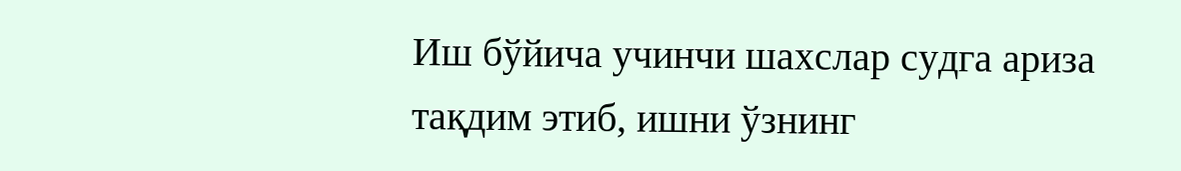Иш бўйича учинчи шахслар судга ариза тақдим этиб, ишни ўзнинг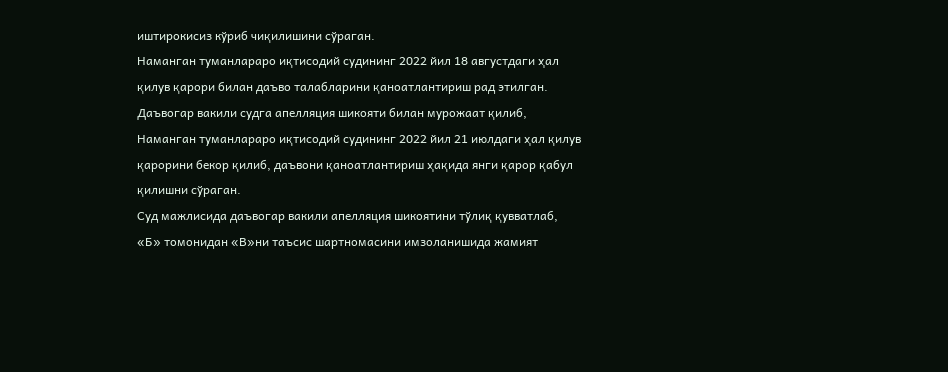иштирокисиз кўриб чиқилишини сўраган.
Наманган туманлараро иқтисодий судининг 2022 йил 18 августдаги ҳал
қилув қарори билан даъво талабларини қаноатлантириш рад этилган.
Даъвогар вакили судга апелляция шикояти билан мурожаат қилиб,
Наманган туманлараро иқтисодий судининг 2022 йил 21 июлдаги ҳал қилув
қарорини бекор қилиб, даъвони қаноатлантириш ҳақида янги қарор қабул
қилишни сўраган.
Суд мажлисида даъвогар вакили апелляция шикоятини тўлиқ қувватлаб,
«Б» томонидан «В»ни таъсис шартномасини имзоланишида жамият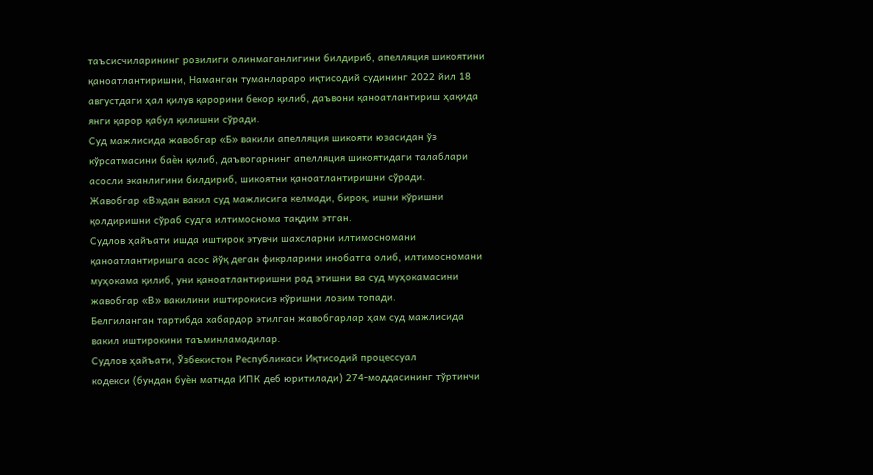таъсисчиларининг розилиги олинмаганлигини билдириб, апелляция шикоятини
қаноатлантиришни, Наманган туманлараро иқтисодий судининг 2022 йил 18
августдаги ҳал қилув қарорини бекор қилиб, даъвони қаноатлантириш ҳақида
янги қарор қабул қилишни сўради.
Суд мажлисида жавобгар «Б» вакили апелляция шикояти юзасидан ўз
кўрсатмасини баѐн қилиб, даъвогарнинг апелляция шикоятидаги талаблари
асосли эканлигини билдириб, шикоятни қаноатлантиришни сўради.
Жавобгар «В»дан вакил суд мажлисига келмади, бироқ, ишни кўришни
қолдиришни сўраб судга илтимоснома тақдим этган.
Судлов ҳайъати ишда иштирок этувчи шахсларни илтимосномани
қаноатлантиришга асос йўқ деган фикрларини инобатга олиб, илтимосномани
муҳокама қилиб, уни қаноатлантиришни рад этишни ва суд муҳокамасини
жавобгар «В» вакилини иштирокисиз кўришни лозим топади.
Белгиланган тартибда хабардор этилган жавобгарлар ҳам суд мажлисида
вакил иштирокини таъминламадилар.
Судлов ҳайъати, Ўзбекистон Республикаси Иқтисодий процессуал
кодекси (бундан буѐн матнда ИПК деб юритилади) 274-моддасининг тўртинчи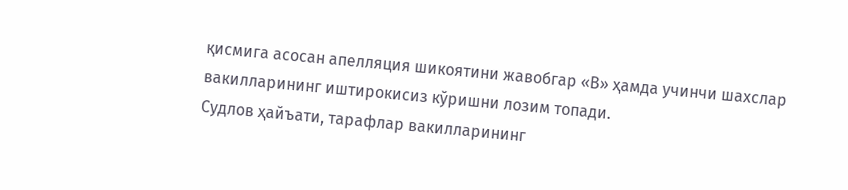қисмига асосан апелляция шикоятини жавобгар «В» ҳамда учинчи шахслар
вакилларининг иштирокисиз кўришни лозим топади.
Судлов ҳайъати, тарафлар вакилларининг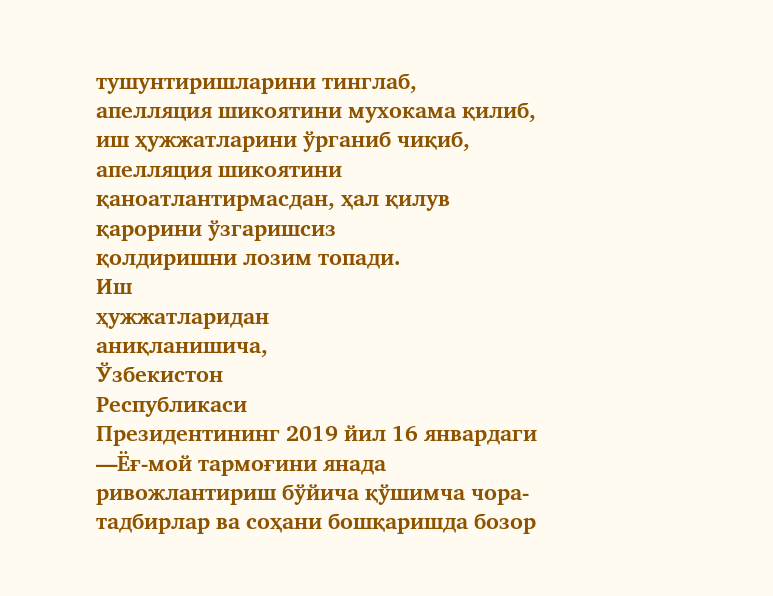тушунтиришларини тинглаб,
апелляция шикоятини мухокама қилиб, иш ҳужжатларини ўрганиб чиқиб,
апелляция шикоятини қаноатлантирмасдан, ҳал қилув қарорини ўзгаришсиз
қолдиришни лозим топади.
Иш
ҳужжатларидан
аниқланишича,
Ўзбекистон
Республикаси
Президентининг 2019 йил 16 январдаги ―Ёғ-мой тармоғини янада
ривожлантириш бўйича қўшимча чора-тадбирлар ва соҳани бошқаришда бозор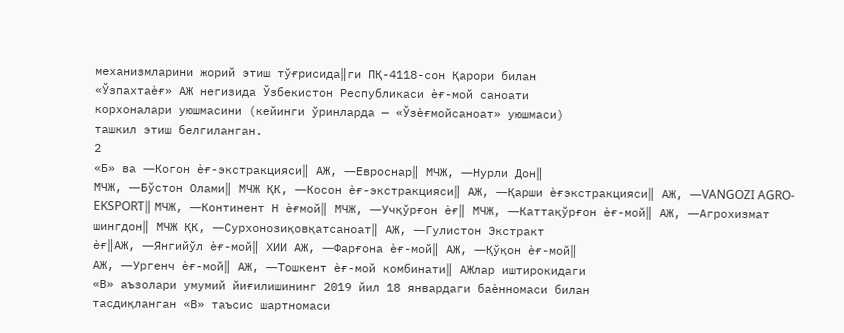механизмларини жорий этиш тўғрисида‖ги ПҚ-4118-сон Қарори билан
«Ўзпахтаѐғ» АЖ негизида Ўзбекистон Республикаси ѐғ-мой саноати
корхоналари уюшмасини (кейинги ўринларда — «Ўзѐғмойсаноат» уюшмаси)
ташкил этиш белгиланган.
2
«Б» ва ―Когон ѐғ-экстракцияси‖ АЖ, ―Евроснар‖ МЧЖ, ―Нурли Дон‖
МЧЖ, ―Бўстон Олами‖ МЧЖ ҚК, ―Косон ѐғ-экстракцияси‖ АЖ, ―Қарши ѐғэкстракцияси‖ АЖ, ―VANGOZI AGRO-EKSPORT‖ МЧЖ, ―Континент Н ѐғмой‖ МЧЖ, ―Учқўрғон ѐғ‖ МЧЖ, ―Каттақўрғон ѐғ-мой‖ АЖ, ―Агрохизмат
шингдон‖ МЧЖ ҚК, ―Сурхонозиқовқатсаноат‖ АЖ, ―Гулистон Экстракт
ѐғ‖АЖ, ―Янгийўл ѐғ-мой‖ ХИИ АЖ, ―Фарғона ѐғ-мой‖ АЖ, ―Қўқон ѐғ-мой‖
АЖ, ―Ургенч ѐғ-мой‖ АЖ, ―Тошкент ѐғ-мой комбинати‖ АЖлар иштирокидаги
«В» аъзолари умумий йиғилишининг 2019 йил 18 январдаги баѐнномаси билан
тасдиқланган «В» таъсис шартномаси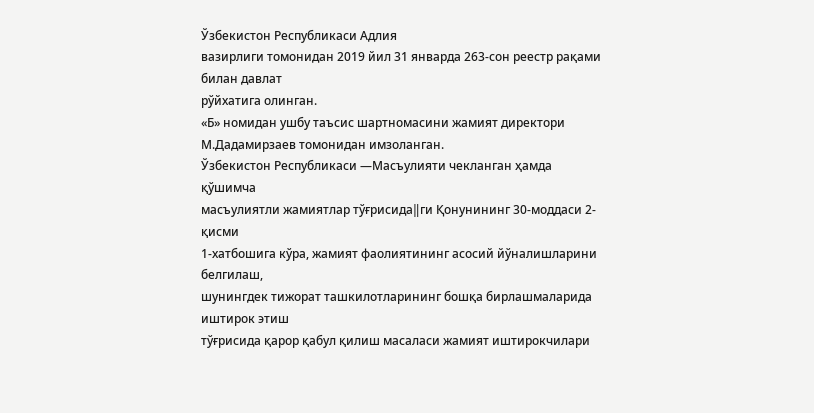Ўзбекистон Республикаси Адлия
вазирлиги томонидан 2019 йил 31 январда 263-сон реестр рақами билан давлат
рўйхатига олинган.
«Б» номидан ушбу таъсис шартномасини жамият директори
М.Дадамирзаев томонидан имзоланган.
Ўзбекистон Республикаси ―Масъулияти чекланган ҳамда қўшимча
масъулиятли жамиятлар тўғрисида‖ги Қонунининг 30-моддаси 2-қисми
1-хатбошига кўра, жамият фаолиятининг асосий йўналишларини белгилаш,
шунингдек тижорат ташкилотларининг бошқа бирлашмаларида иштирок этиш
тўғрисида қарор қабул қилиш масаласи жамият иштирокчилари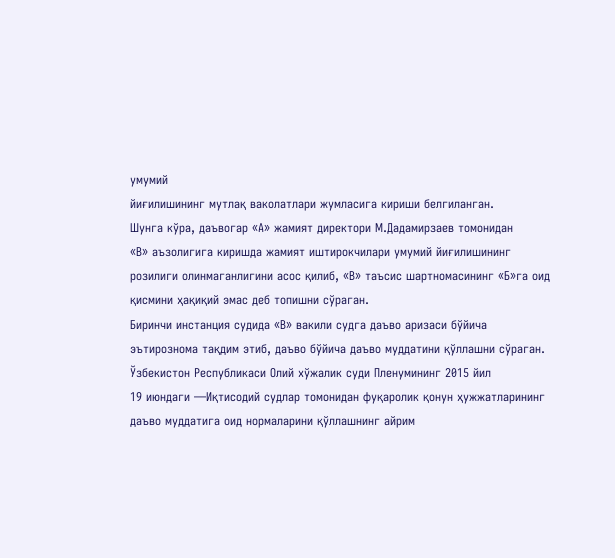умумий
йиғилишининг мутлақ ваколатлари жумласига кириши белгиланган.
Шунга кўра, даъвогар «А» жамият директори М.Дадамирзаев томонидан
«В» аъзолигига киришда жамият иштирокчилари умумий йиғилишининг
розилиги олинмаганлигини асос қилиб, «В» таъсис шартномасининг «Б»га оид
қисмини ҳақиқий эмас деб топишни сўраган.
Биринчи инстанция судида «В» вакили судга даъво аризаси бўйича
эътирознома тақдим этиб, даъво бўйича даъво муддатини қўллашни сўраган.
Ўзбекистон Республикаси Олий хўжалик суди Пленумининг 2015 йил
19 июндаги ―Иқтисодий судлар томонидан фуқаролик қонун ҳужжатларининг
даъво муддатига оид нормаларини қўллашнинг айрим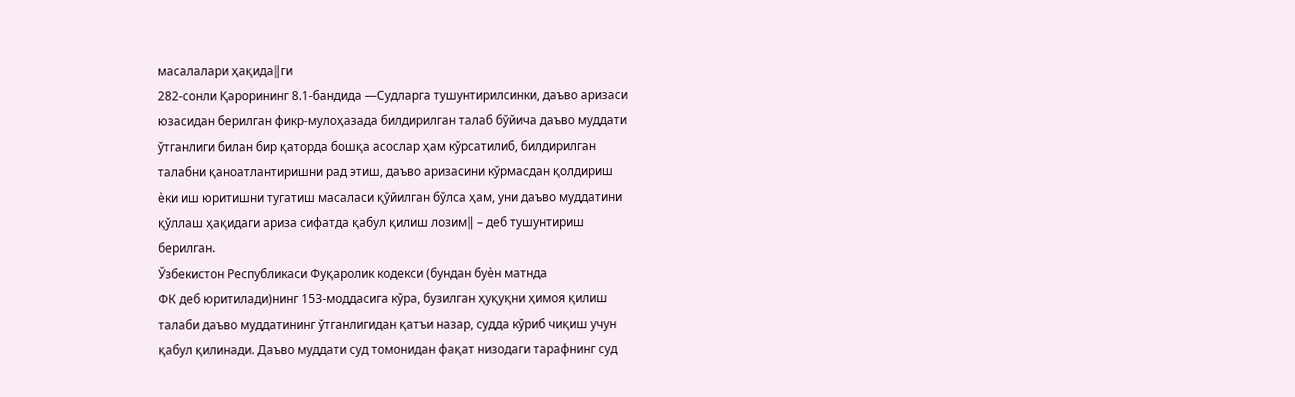масалалари ҳақида‖ги
282-сонли Қарорининг 8.1-бандида ―Судларга тушунтирилсинки, даъво аризаси
юзасидан берилган фикр-мулоҳазада билдирилган талаб бўйича даъво муддати
ўтганлиги билан бир қаторда бошқа асослар ҳам кўрсатилиб, билдирилган
талабни қаноатлантиришни рад этиш, даъво аризасини кўрмасдан қолдириш
ѐки иш юритишни тугатиш масаласи қўйилган бўлса ҳам, уни даъво муддатини
қўллаш ҳақидаги ариза сифатда қабул қилиш лозим‖ – деб тушунтириш
берилган.
Ўзбекистон Республикаси Фуқаролик кодекси (бундан буѐн матнда
ФК деб юритилади)нинг 153-моддасига кўра, бузилган ҳуқуқни ҳимоя қилиш
талаби даъво муддатининг ўтганлигидан қатъи назар, судда кўриб чиқиш учун
қабул қилинади. Даъво муддати суд томонидан фақат низодаги тарафнинг суд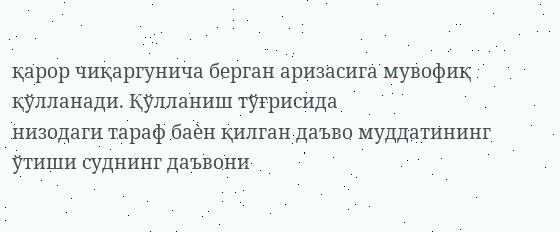қарор чиқаргунича берган аризасига мувофиқ қўлланади. Қўлланиш тўғрисида
низодаги тараф баѐн қилган даъво муддатининг ўтиши суднинг даъвони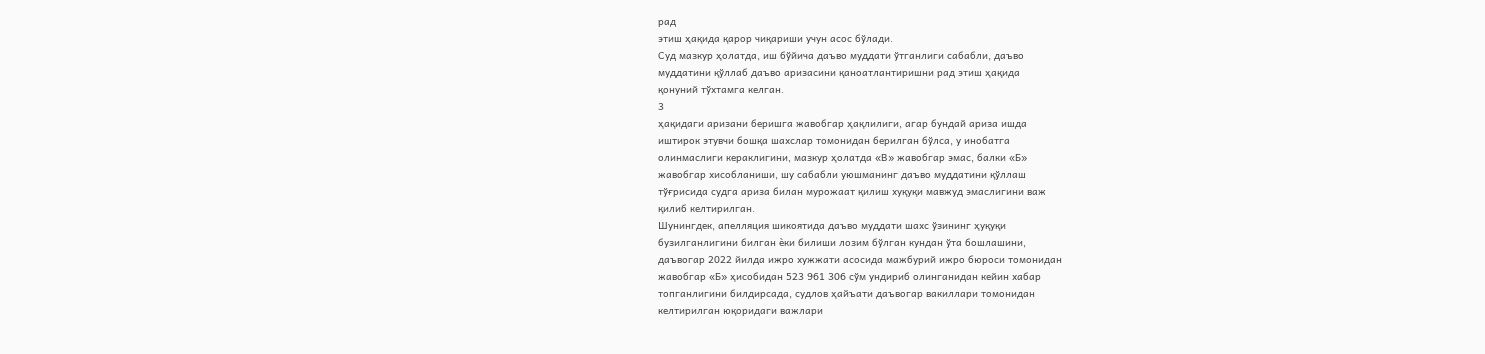рад
этиш ҳақида қарор чиқариши учун асос бўлади.
Суд мазкур ҳолатда, иш бўйича даъво муддати ўтганлиги сабабли, даъво
муддатини қўллаб даъво аризасини қаноатлантиришни рад этиш ҳақида
қонуний тўхтамга келган.
3
ҳақидаги аризани беришга жавобгар ҳақлилиги, агар бундай ариза ишда
иштирок этувчи бошқа шахслар томонидан берилган бўлса, у инобатга
олинмаслиги кераклигини, мазкур ҳолатда «В» жавобгар эмас, балки «Б»
жавобгар хисобланиши, шу сабабли уюшманинг даъво муддатини қўллаш
тўғрисида судга ариза билан мурожаат қилиш хуқуқи мавжуд эмаслигини важ
қилиб келтирилган.
Шунингдек, апелляция шикоятида даъво муддати шахс ўзининг ҳуқуқи
бузилганлигини билган ѐки билиши лозим бўлган кундан ўта бошлашини,
даъвогар 2022 йилда ижро хужжати асосида мажбурий ижро бюроси томонидан
жавобгар «Б» ҳисобидан 523 961 306 сўм ундириб олинганидан кейин хабар
топганлигини билдирсада, судлов ҳайъати даъвогар вакиллари томонидан
келтирилган юқоридаги важлари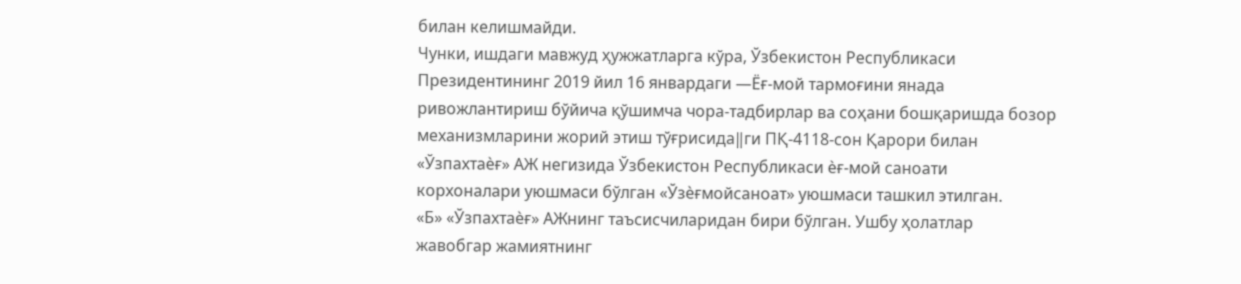билан келишмайди.
Чунки, ишдаги мавжуд ҳужжатларга кўра, Ўзбекистон Республикаси
Президентининг 2019 йил 16 январдаги ―Ёғ-мой тармоғини янада
ривожлантириш бўйича қўшимча чора-тадбирлар ва соҳани бошқаришда бозор
механизмларини жорий этиш тўғрисида‖ги ПҚ-4118-сон Қарори билан
«Ўзпахтаѐғ» АЖ негизида Ўзбекистон Республикаси ѐғ-мой саноати
корхоналари уюшмаси бўлган «Ўзѐғмойсаноат» уюшмаси ташкил этилган.
«Б» «Ўзпахтаѐғ» АЖнинг таъсисчиларидан бири бўлган. Ушбу ҳолатлар
жавобгар жамиятнинг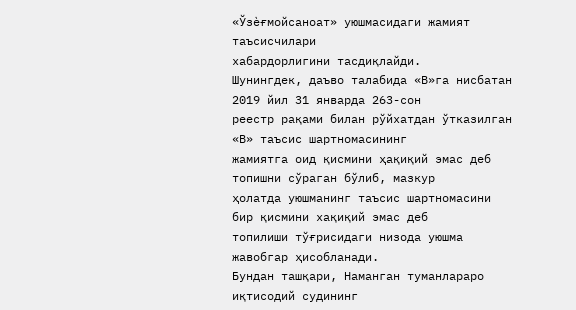«Ўзѐғмойсаноат» уюшмасидаги жамият таъсисчилари
хабардорлигини тасдиқлайди.
Шунингдек, даъво талабида «В»га нисбатан 2019 йил 31 январда 263-сон
реестр рақами билан рўйхатдан ўтказилган «В» таъсис шартномасининг
жамиятга оид қисмини ҳақиқий эмас деб топишни сўраган бўлиб, мазкур
ҳолатда уюшманинг таъсис шартномасини бир қисмини хақиқий эмас деб
топилиши тўғрисидаги низода уюшма жавобгар ҳисобланади.
Бундан ташқари, Наманган туманлараро иқтисодий судининг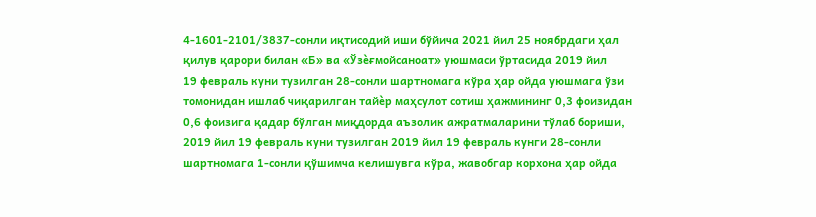4-1601-2101/3837-сонли иқтисодий иши бўйича 2021 йил 25 ноябрдаги ҳал
қилув қарори билан «Б» ва «Ўзѐғмойсаноат» уюшмаси ўртасида 2019 йил
19 февраль куни тузилган 28-сонли шартномага кўра ҳар ойда уюшмага ўзи
томонидан ишлаб чиқарилган тайѐр маҳсулот сотиш ҳажмининг 0,3 фоизидан
0,6 фоизига қадар бўлган миқдорда аъзолик ажратмаларини тўлаб бориши,
2019 йил 19 февраль куни тузилган 2019 йил 19 февраль кунги 28-сонли
шартномага 1-сонли қўшимча келишувга кўра, жавобгар корхона ҳар ойда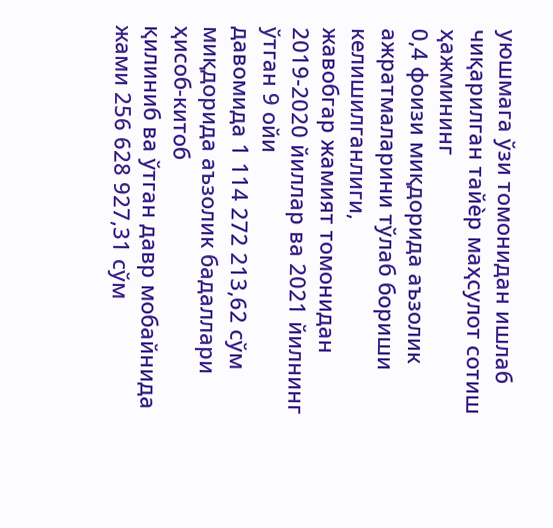уюшмага ўзи томонидан ишлаб чиқарилган тайѐр маҳсулот сотиш ҳажмининг
0,4 фоизи миқдорида аъзолик ажратмаларини тўлаб бориши келишилганлиги,
жавобгар жамият томонидан 2019-2020 йиллар ва 2021 йилнинг ўтган 9 ойи
давомида 1 114 272 213,62 сўм миқдорида аъзолик бадаллари ҳисоб-китоб
қилиниб ва ўтган давр мобайнида жами 256 628 927,31 сўм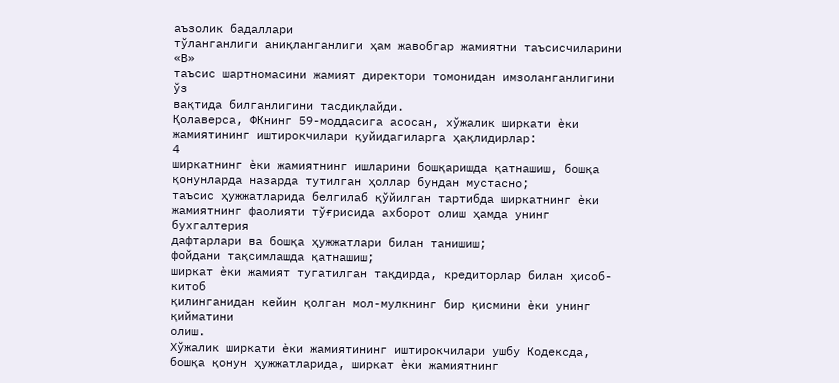аъзолик бадаллари
тўланганлиги аниқланганлиги ҳам жавобгар жамиятни таъсисчиларини «В»
таъсис шартномасини жамият директори томонидан имзоланганлигини ўз
вақтида билганлигини тасдиқлайди.
Қолаверса, ФКнинг 59-моддасига асосан, хўжалик ширкати ѐки
жамиятининг иштирокчилари қуйидагиларга ҳақлидирлар:
4
ширкатнинг ѐки жамиятнинг ишларини бошқаришда қатнашиш, бошқа
қонунларда назарда тутилган ҳоллар бундан мустасно;
таъсис ҳужжатларида белгилаб қўйилган тартибда ширкатнинг ѐки
жамиятнинг фаолияти тўғрисида ахборот олиш ҳамда унинг бухгалтерия
дафтарлари ва бошқа ҳужжатлари билан танишиш;
фойдани тақсимлашда қатнашиш;
ширкат ѐки жамият тугатилган тақдирда, кредиторлар билан ҳисоб-китоб
қилинганидан кейин қолган мол-мулкнинг бир қисмини ѐки унинг қийматини
олиш.
Хўжалик ширкати ѐки жамиятининг иштирокчилари ушбу Кодексда,
бошқа қонун ҳужжатларида, ширкат ѐки жамиятнинг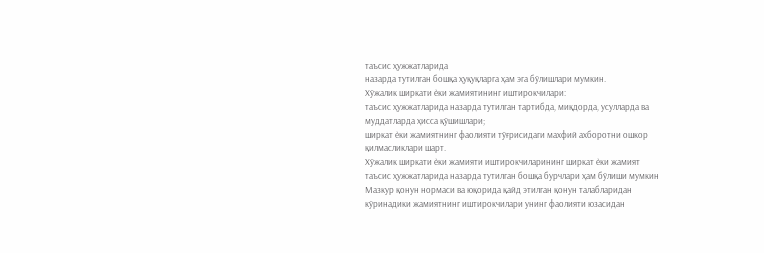таъсис ҳужжатларида
назарда тутилган бошқа ҳуқуқларга ҳам эга бўлишлари мумкин.
Хўжалик ширкати ѐки жамиятининг иштирокчилари:
таъсис ҳужжатларида назарда тутилган тартибда, миқдорда, усулларда ва
муддатларда ҳисса қўшишлари;
ширкат ѐки жамиятнинг фаолияти тўғрисидаги махфий ахборотни ошкор
қилмасликлари шарт.
Хўжалик ширкати ѐки жамияти иштирокчиларининг ширкат ѐки жамият
таъсис ҳужжатларида назарда тутилган бошқа бурчлари ҳам бўлиши мумкин
Мазкур қонун нормаси ва юқорида қайд этилган қонун талабларидан
кўринадики жамиятнинг иштирокчилари унинг фаолияти юзасидан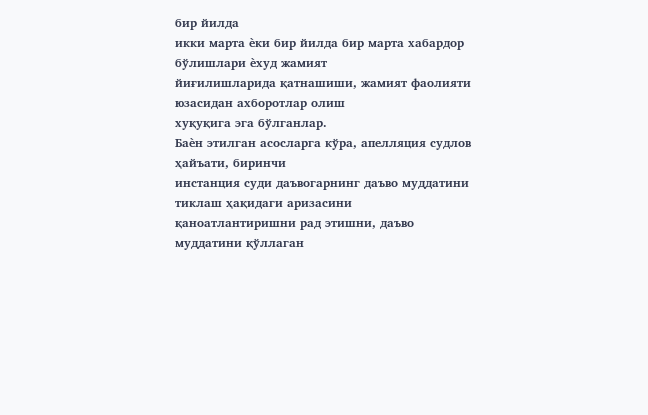бир йилда
икки марта ѐки бир йилда бир марта хабардор бўлишлари ѐхуд жамият
йиғилишларида қатнашиши, жамият фаолияти юзасидан ахборотлар олиш
хуқуқига эга бўлганлар.
Баѐн этилган асосларга кўра, апелляция судлов ҳайъати, биринчи
инстанция суди даъвогарнинг даъво муддатини тиклаш ҳақидаги аризасини
қаноатлантиришни рад этишни, даъво муддатини қўллаган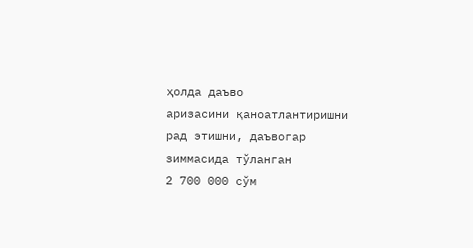ҳолда даъво
аризасини қаноатлантиришни рад этишни, даъвогар зиммасида тўланган
2 700 000 сўм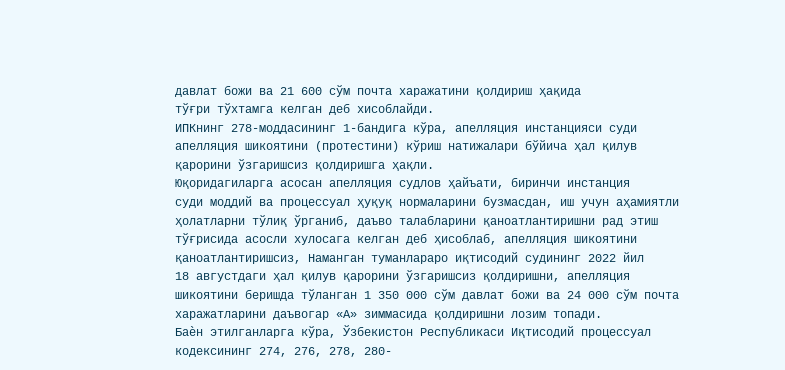давлат божи ва 21 600 сўм почта харажатини қолдириш ҳақида
тўғри тўхтамга келган деб хисоблайди.
ИПКнинг 278-моддасининг 1-бандига кўра, апелляция инстанцияси суди
апелляция шикоятини (протестини) кўриш натижалари бўйича ҳал қилув
қарорини ўзгаришсиз қолдиришга ҳақли.
Юқоридагиларга асосан апелляция судлов ҳайъати, биринчи инстанция
суди моддий ва процессуал ҳуқуқ нормаларини бузмасдан, иш учун аҳамиятли
ҳолатларни тўлиқ ўрганиб, даъво талабларини қаноатлантиришни рад этиш
тўғрисида асосли хулосага келган деб ҳисоблаб, апелляция шикоятини
қаноатлантиришсиз, Наманган туманлараро иқтисодий судининг 2022 йил
18 августдаги ҳал қилув қарорини ўзгаришсиз қолдиришни, апелляция
шикоятини беришда тўланган 1 350 000 сўм давлат божи ва 24 000 сўм почта
харажатларини даъвогар «А» зиммасида қолдиришни лозим топади.
Баѐн этилганларга кўра, Ўзбекистон Республикаси Иқтисодий процессуал
кодексининг 274, 276, 278, 280-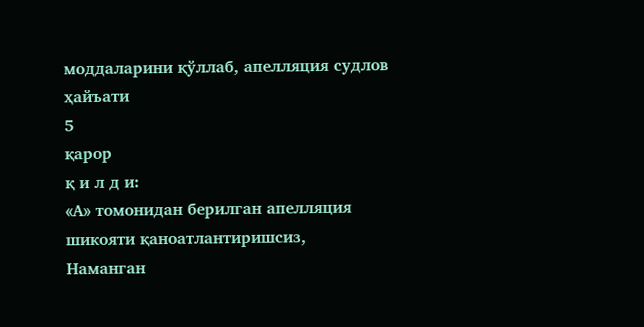моддаларини қўллаб, апелляция судлов ҳайъати
5
қарор
қ и л д и:
«А» томонидан берилган апелляция шикояти қаноатлантиришсиз,
Наманган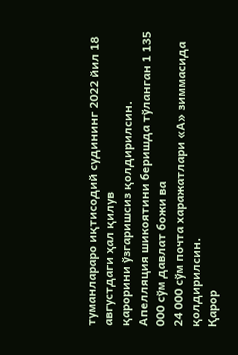туманлараро иқтисодий судининг 2022 йил 18 августдаги ҳал қилув
қарорини ўзгаришсиз қолдирилсин.
Апелляция шикоятини беришда тўланган 1 135 000 сўм давлат божи ва
24 000 сўм почта харажатлари «А» зиммасида қолдирилсин.
Қарор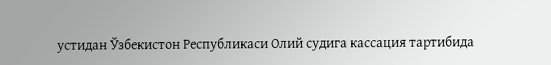устидан Ўзбекистон Республикаси Олий судига кассация тартибида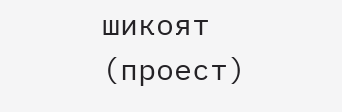шикоят (проест)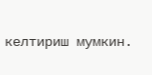келтириш мумкин.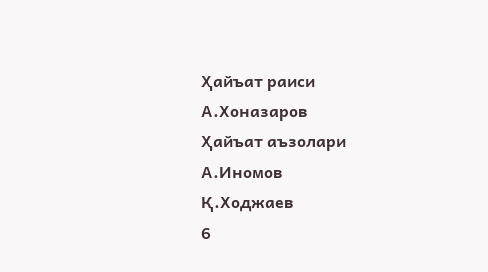Ҳайъат раиси
А.Хоназаров
Ҳайъат аъзолари
А.Иномов
Қ.Ходжаев
6